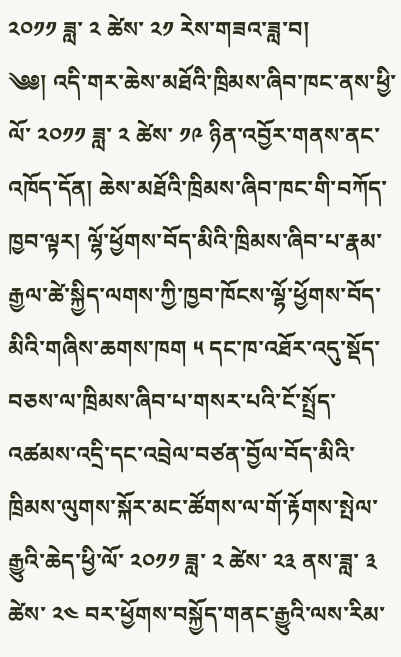༢༠༡༡ ཟླ་ ༢ ཚེས་ ༢༡ རེས་གཟའ་ཟླ་བ།
༄༅། འདི་གར་ཆེས་མཐོའི་ཁྲིམས་ཞིབ་ཁང་ནས་ཕྱི་ལོ་ ༢༠༡༡ ཟླ་ ༢ ཚེས་ ༡༩ ཉིན་འབྱོར་གནས་ནང་འཁོད་དོན། ཆེས་མཐོའི་ཁྲིམས་ཞིབ་ཁང་གི་བཀོད་ཁྱབ་ལྟར། ལྷོ་ཕྱོགས་བོད་མིའི་ཁྲིམས་ཞིབ་པ་རྣམ་རྒྱལ་ཚེ་སྐྱིད་ལགས་ཀྱི་ཁྱབ་ཁོངས་ལྷོ་ཕྱོགས་བོད་མིའི་གཞིས་ཆགས་ཁག ༥ དང་ཁ་འཐོར་འདུ་སྡོད་བཅས་ལ་ཁྲིམས་ཞིབ་པ་གསར་པའི་ངོ་སྤྲོད་འཚམས་འདྲི་དང་འབྲེལ་བཙན་བྱོལ་བོད་མིའི་ཁྲིམས་ལུགས་སྐོར་མང་ཚོགས་ལ་གོ་རྟོགས་སྤེལ་རྒྱུའི་ཆེད་ཕྱི་ལོ་ ༢༠༡༡ ཟླ་ ༢ ཚེས་ ༢༣ ནས་ཟླ་ ༣ ཚེས་ ༢༤ བར་ཕྱོགས་བསྐྱོད་གནང་རྒྱུའི་ལས་རིམ་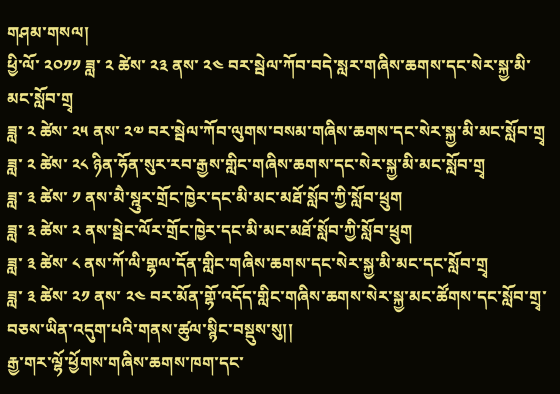གཤམ་གསལ།
ཕྱི་ལོ་ ༢༠༡༡ ཟླ་ ༢ ཚེས་ ༢༣ ནས་ ༢༤ བར་སྦེལ་ཀོབ་བདེ་སླར་གཞིས་ཆགས་དང་སེར་སྐྱ་མི་མང་སློབ་གྲྭ
ཟླ་ ༢ ཚེས་ ༢༥ ནས་ ༢༧ བར་སྦེལ་ཀོབ་ལུགས་བསམ་གཞིས་ཆགས་དང་སེར་སྐྱ་མི་མང་སློབ་གྲྭ
ཟླ་ ༢ ཚེས་ ༢༨ ཉིན་ཧོན་སུར་རབ་རྒྱས་གླིང་གཞིས་ཆགས་དང་སེར་སྐྱ་མི་མང་སློབ་གྲྭ
ཟླ་ ༣ ཚེས་ ༡ ནས་མཻ་སྰུར་གྲོང་ཁྱེར་དང་མི་མང་མཐོ་སློབ་ཀྱི་སློབ་ཕྲུག
ཟླ་ ༣ ཚེས་ ༢ ནས་སྦེང་ལོར་གྲོང་ཁྱེར་དང་མི་མང་མཐོ་སློབ་ཀྱི་སློབ་ཕྲུག
ཟླ་ ༣ ཚེས་ ༨ ནས་ཀོ་ལི་གྷལ་དོན་གླིང་གཞིས་ཆགས་དང་སེར་སྐྱ་མི་མང་དང་སློབ་གྲྭ
ཟླ་ ༣ ཚེས་ ༢༡ ནས་ ༢༤ བར་མོན་གྷོ་འདོད་གླིང་གཞིས་ཆགས་སེར་སྐྱ་མང་ཚོགས་དང་སློབ་གྲྭ་བཅས་ཡིན་འདུག་པའི་གནས་ཚུལ་སྙིང་བསྡུས་སུ།།
རྒྱ་གར་ལྷོ་ཕྱོགས་གཞིས་ཆགས་ཁག་དང་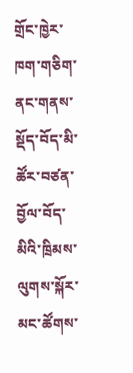གྲོང་ཁྱེར་ཁག་གཅིག་ནང་གནས་སྡོད་བོད་མི་ཚོར་བཙན་བྱོལ་བོད་མིའི་ཁྲིམས་ལུགས་སྐོར་མང་ཚོགས་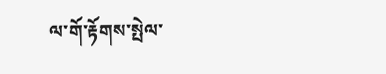ལ་གོ་རྟོགས་སྤེལ་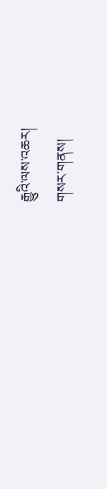རྒྱུའི་ལས་འཆར།
གསར་གནས།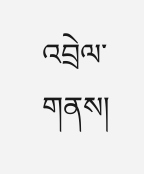འབྲེལ་གནས།